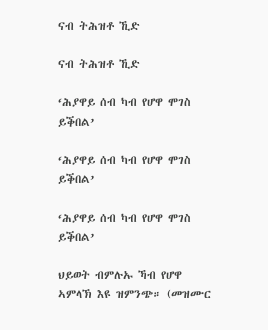ናብ ትሕዝቶ ኺድ

ናብ ትሕዝቶ ኺድ

‘ሕያዋይ ሰብ ካብ የሆዋ ሞገስ ይቕበል’

‘ሕያዋይ ሰብ ካብ የሆዋ ሞገስ ይቕበል’

‘ሕያዋይ ሰብ ካብ የሆዋ ሞገስ ይቕበል’

ህይወት ብምሉኡ ኻብ የሆዋ ኣምላኽ እዩ ዝምንጭ። (መዝሙር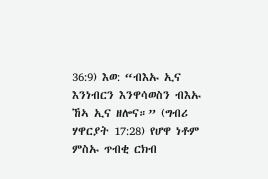36:9) እወ: “ብእኡ ኢና እንነብርን እንዋሳወስን ብእኡ ኸኣ ኢና ዘሎና።” (ግብሪ ሃዋርያት 17:28) የሆዋ ነቶም ምስኡ ጥብቂ ርክብ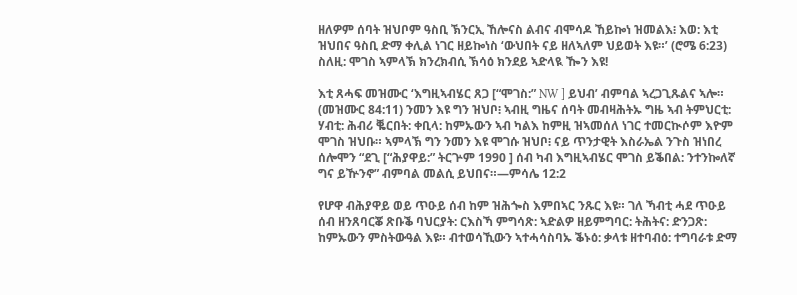ዘለዎም ሰባት ዝህቦም ዓስቢ ኽንርኢ ኸሎናስ ልብና ብሞሳዶ ኸይኰነ ዝመልእ፧ እወ: እቲ ዝህበና ዓስቢ ድማ ቀሊል ነገር ዘይኰነስ ‘ውህበት ናይ ዘለኣለም ህይወት እዩ።’ (ሮሜ 6:23) ስለዚ: ሞገስ ኣምላኽ ክንረክብሲ ኽሳዕ ክንደይ ኣድላዪ ዀን እዩ!

እቲ ጸሓፍ መዝሙር ‘እግዚኣብሄር ጸጋ [“ሞገስ:” NW ] ይህብ’ ብምባል ኣረጋጊጹልና ኣሎ። (መዝሙር 84:11) ንመን እዩ ግን ዝህቦ፧ ኣብዚ ግዜና ሰባት መብዛሕትኡ ግዜ ኣብ ትምህርቲ: ሃብቲ: ሕብሪ ቘርበት: ቀቢላ: ከምኡውን ኣብ ካልእ ከምዚ ዝኣመሰለ ነገር ተመርኲሶም እዮም ሞገስ ዝህቡ። ኣምላኽ ግን ንመን እዩ ሞገሱ ዝህቦ፧ ናይ ጥንታዊት እስራኤል ንጉስ ዝነበረ ሰሎሞን “ደጊ [“ሕያዋይ:” ትርጕም 1990 ] ሰብ ካብ እግዚኣብሄር ሞገስ ይቕበል: ንተንኰለኛ ግና ይዅንኖ” ብምባል መልሲ ይህበና።—ምሳሌ 12:2

የሆዋ ብሕያዋይ ወይ ጥዑይ ሰብ ከም ዝሕጐስ እምበኣር ንጹር እዩ። ገለ ኻብቲ ሓደ ጥዑይ ሰብ ዘንጸባርቖ ጽቡቕ ባህርያት: ርእስኻ ምግሳጽ: ኣድልዎ ዘይምግባር: ትሕትና: ድንጋጽ: ከምኡውን ምስትውዓል እዩ። ብተወሳኺውን ኣተሓሳስባኡ ቕኑዕ: ቃላቱ ዘተባብዕ: ተግባራቱ ድማ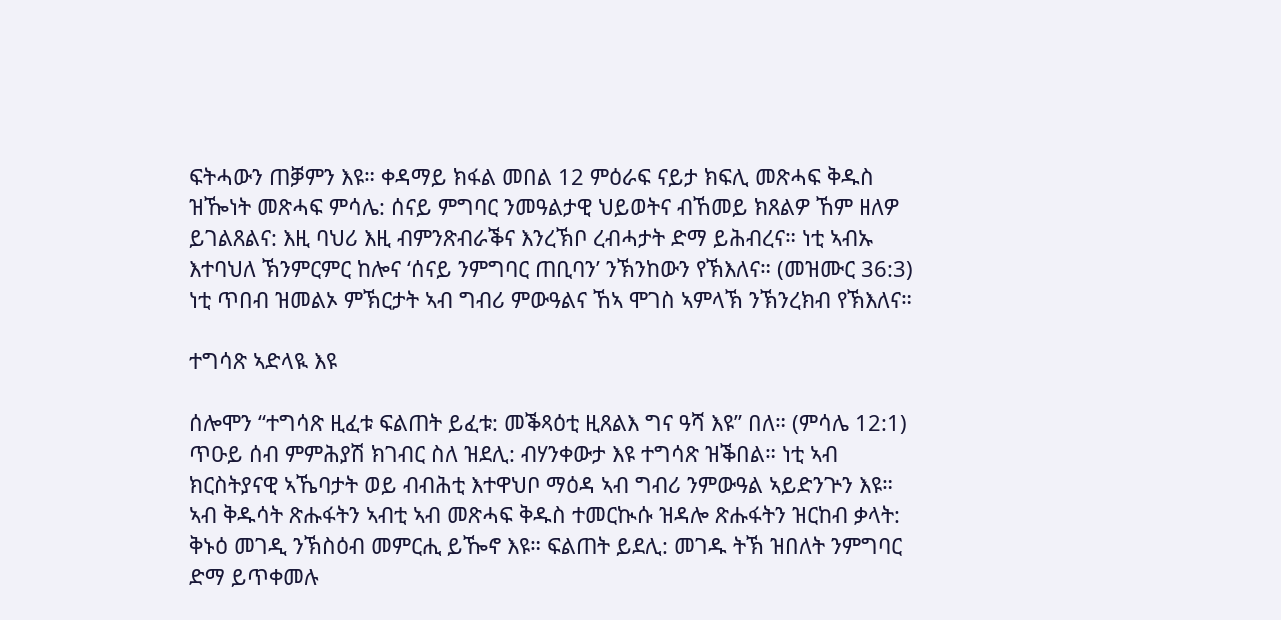ፍትሓውን ጠቓምን እዩ። ቀዳማይ ክፋል መበል 12 ምዕራፍ ናይታ ክፍሊ መጽሓፍ ቅዱስ ዝዀነት መጽሓፍ ምሳሌ: ሰናይ ምግባር ንመዓልታዊ ህይወትና ብኸመይ ክጸልዎ ኸም ዘለዎ ይገልጸልና: እዚ ባህሪ እዚ ብምንጽብራቕና እንረኽቦ ረብሓታት ድማ ይሕብረና። ነቲ ኣብኡ እተባህለ ኽንምርምር ከሎና ‘ሰናይ ንምግባር ጠቢባን’ ንኽንከውን የኽእለና። (መዝሙር 36:3) ነቲ ጥበብ ዝመልኦ ምኽርታት ኣብ ግብሪ ምውዓልና ኸኣ ሞገስ ኣምላኽ ንኽንረክብ የኽእለና።

ተግሳጽ ኣድላዪ እዩ

ሰሎሞን “ተግሳጽ ዚፈቱ ፍልጠት ይፈቱ: መቕጻዕቲ ዚጸልእ ግና ዓሻ እዩ” በለ። (ምሳሌ 12:1) ጥዑይ ሰብ ምምሕያሽ ክገብር ስለ ዝደሊ: ብሃንቀውታ እዩ ተግሳጽ ዝቕበል። ነቲ ኣብ ክርስትያናዊ ኣኼባታት ወይ ብብሕቲ እተዋህቦ ማዕዳ ኣብ ግብሪ ንምውዓል ኣይድንጕን እዩ። ኣብ ቅዱሳት ጽሑፋትን ኣብቲ ኣብ መጽሓፍ ቅዱስ ተመርኲሱ ዝዳሎ ጽሑፋትን ዝርከብ ቃላት: ቅኑዕ መገዲ ንኽስዕብ መምርሒ ይዀኖ እዩ። ፍልጠት ይደሊ: መገዱ ትኽ ዝበለት ንምግባር ድማ ይጥቀመሉ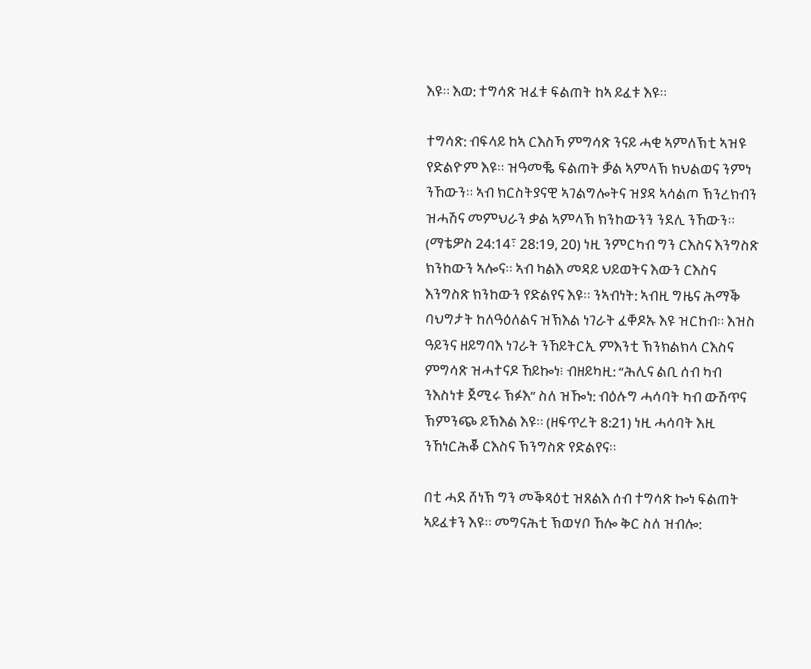እዩ። እወ: ተግሳጽ ዝፈቱ ፍልጠት ከኣ ይፈቱ እዩ።

ተግሳጽ: ብፍላይ ከኣ ርእስኻ ምግሳጽ ንናይ ሓቂ ኣምለኽቲ ኣዝዩ የድልዮም እዩ። ዝዓመቘ ፍልጠት ቓል ኣምላኽ ክህልወና ንምነ ንኸውን። ኣብ ክርስትያናዊ ኣገልግሎትና ዝያዳ ኣሳልጦ ኽንረክብን ዝሓሽና መምህራን ቃል ኣምላኽ ክንከውንን ንደሊ ንኸውን። (ማቴዎስ 24:14፣ 28:19, 20) ነዚ ንምርካብ ግን ርእስና እንግስጽ ክንከውን ኣሎና። ኣብ ካልእ መዳይ ህይወትና እውን ርእስና እንግስጽ ክንከውን የድልየና እዩ። ንኣብነት: ኣብዚ ግዜና ሕማቕ ባህግታት ከለዓዕለልና ዝኽእል ነገራት ፈቐዶኡ እዩ ዝርከብ። እዝስ ዓይንና ዘይግባእ ነገራት ንኸይትርኢ ምእንቲ ኽንክልክላ ርእስና ምግሳጽ ዝሓተናዶ ኸይኰነ፧ ብዘይካዚ: “ሕሊና ልቢ ሰብ ካብ ንእስነቱ ጀሚሩ ኽፉእ” ስለ ዝዀነ: ብዕሉግ ሓሳባት ካብ ውሽጥና ኽምንጭ ይኽእል እዩ። (ዘፍጥረት 8:21) ነዚ ሓሳባት እዚ ንኸነርሕቖ ርእስና ኽንግስጽ የድልየና።

በቲ ሓደ ሸነኽ ግን መቕጻዕቲ ዝጸልእ ሰብ ተግሳጽ ኰነ ፍልጠት ኣይፈቱን እዩ። መግናሕቲ ኽወሃቦ ኸሎ ቅር ስለ ዝብሎ: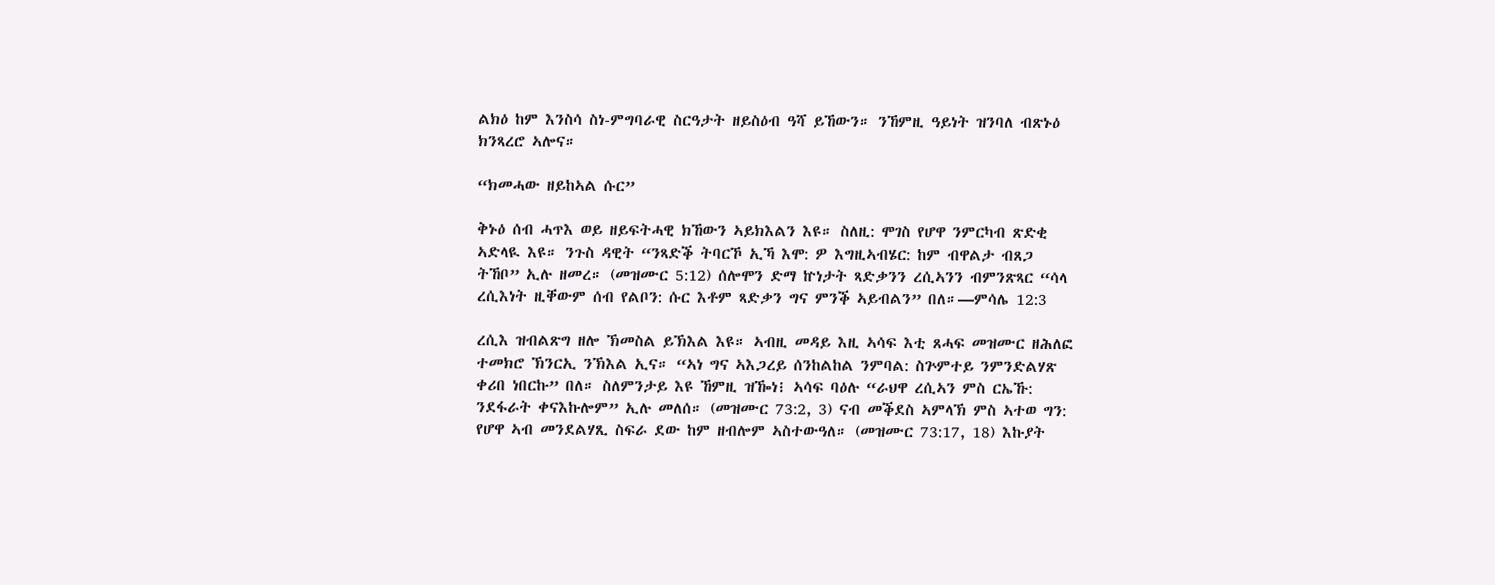ልክዕ ከም እንስሳ ስነ-ምግባራዊ ስርዓታት ዘይስዕብ ዓሻ ይኸውን። ንኸምዚ ዓይነት ዝንባለ ብጽኑዕ ክንጻረሮ ኣሎና።

“ክመሓው ዘይከኣል ሱር”

ቅኑዕ ሰብ ሓጥእ ወይ ዘይፍትሓዊ ክኸውን ኣይክእልን እዩ። ስለዚ: ሞገስ የሆዋ ንምርካብ ጽድቂ ኣድላዪ እዩ። ንጉስ ዳዊት “ንጻድቕ ትባርኾ ኢኻ እሞ: ዎ እግዚኣብሄር: ከም ብዋልታ ብጸጋ ትኸቦ” ኢሉ ዘመረ። (መዝሙር 5:12) ሰሎሞን ድማ ኵነታት ጻድቃንን ረሲኣንን ብምንጽጻር “ሳላ ረሲእነት ዚቐውም ሰብ የልቦን: ሱር እቶም ጻድቃን ግና ምንቕ ኣይብልን” በለ።—ምሳሌ 12:3

ረሲእ ዝብልጽግ ዘሎ ኽመስል ይኽእል እዩ። ኣብዚ መዳይ እዚ ኣሳፍ እቲ ጸሓፍ መዝሙር ዘሕለፎ ተመክሮ ኽንርኢ ንኽእል ኢና። “ኣነ ግና ኣእጋረይ ሰንከልከል ንምባል: ስጕምተይ ንምንድልሃጽ ቀሪበ ነበርኩ” በለ። ስለምንታይ እዩ ኸምዚ ዝዀነ፧ ኣሳፍ ባዕሉ “ራህዋ ረሲኣን ምስ ርኤኹ: ንደፋራት ቀናእኩሎም” ኢሉ መለሰ። (መዝሙር 73:2, 3) ናብ መቕደስ ኣምላኽ ምስ ኣተወ ግን: የሆዋ ኣብ መንደልሃጺ ስፍራ ደው ከም ዘብሎም ኣስተውዓለ። (መዝሙር 73:17, 18) እኩያት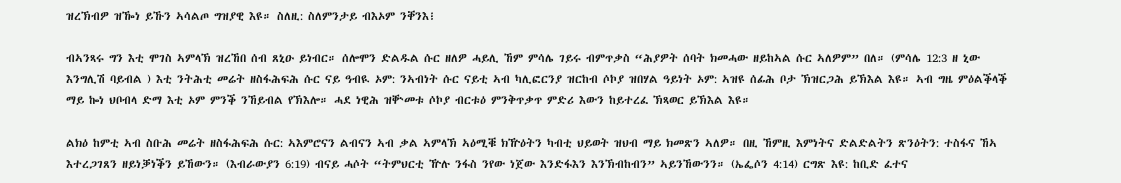ዝረኽብዎ ዝዀነ ይኹን ኣሳልጦ ግዝያዊ እዩ። ስለዚ: ስለምንታይ ብእኦም ንቐንእ፧

ብኣንጻሩ ግን እቲ ሞገስ ኣምላኽ ዝረኸበ ሰብ ጸኒዑ ይነብር። ሰሎሞን ድልዱል ሱር ዘለዎ ሓይሊ ኸም ምሳሌ ገይሩ ብምጥቃስ “ሕያዎት ሰባት ክመሓው ዘይከኣል ሱር ኣለዎም” በለ። (ምሳሌ 12:3 ዘ ኒው እንግሊሽ ባይብል ) እቲ ንትሕቲ መሬት ዘስፋሕፍሕ ሱር ናይ ዓብዪ ኦም: ንኣብነት ሱር ናይቲ ኣብ ካሊፎርንያ ዝርከብ ሶኮያ ዝበሃል ዓይነት ኦም: ኣዝዩ ሰፊሕ ቦታ ኽዝርጋሕ ይኽእል እዩ። ኣብ ግዜ ምዕልቕላቕ ማይ ኰነ ህቦብላ ድማ እቲ ኦም ምንቕ ንኸይብል የኽእሎ። ሓደ ነዊሕ ዝቝመቱ ሶኮያ ብርቱዕ ምንቅጥቃጥ ምድሪ እውን ከይተረፈ ኽጻወር ይኽእል እዩ።

ልክዕ ከምቲ ኣብ ስቡሕ መሬት ዘስፋሕፍሕ ሱር: ኣእምሮናን ልብናን ኣብ ቃል ኣምላኽ ኣዕሚቑ ክዅዕትን ካብቲ ህይወት ዝህብ ማይ ክመጽን ኣለዎ። በዚ ኸምዚ እምነትና ድልድልትን ጽንዕትን: ተስፋና ኸኣ እተረጋገጸን ዘይነቓነቕን ይኸውን። (እብራውያን 6:19) ብናይ ሓሶት “ትምህርቲ ዅሉ ንፋስ ንየው ነጀው እንድፋእን እንኽብከብን” ኣይንኸውንን። (ኤፌሶን 4:14) ርግጽ እዩ: ከቢድ ፈተና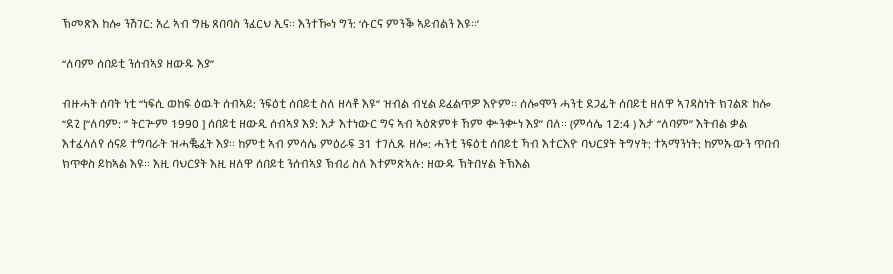ኽመጽእ ከሎ ንሽገር: አረ ኣብ ግዜ ጸበባስ ንፈርህ ኢና። እንተዀነ ግን: ‘ሱርና ምንቕ ኣይብልን እዩ።’

“ለባም ሰበይቲ ንሰብኣያ ዘውዱ እያ”

ብዙሓት ሰባት ነቲ “ነፍሲ ወከፍ ዕዉት ሰብኣይ: ንፍዕቲ ሰበይቲ ስለ ዘላቶ እዩ” ዝብል ብሂል ይፈልጥዎ እዮም። ሰሎሞን ሓንቲ ደጋፊት ሰበይቲ ዘለዋ ኣገዳስነት ክገልጽ ከሎ “ደጊ [“ለባም: ” ትርጕም 1990 ] ሰበይቲ ዘውዲ ሰብኣያ እያ: እታ እተነውር ግና ኣብ ኣዕጽምቱ ኸም ቍንቍነ እያ” በለ። (ምሳሌ 12:4 ) እታ “ለባም” እትብል ቃል እተፈላለየ ሰናይ ተግባራት ዝሓቘፈት እያ። ከምቲ ኣብ ምሳሌ ምዕራፍ 31 ተገሊጹ ዘሎ: ሓንቲ ንፍዕቲ ሰበይቲ ኻብ እተርእዮ ባህርያት ትግሃት: ተኣማንነት: ከምኡውን ጥበብ ክጥቀስ ይከኣል እዩ። እዚ ባህርያት እዚ ዘለዋ ሰበይቲ ንሰብኣያ ኽብሪ ስለ እተምጽኣሉ: ዘውዱ ኽትበሃል ትኽእል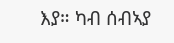እያ። ካብ ሰብኣያ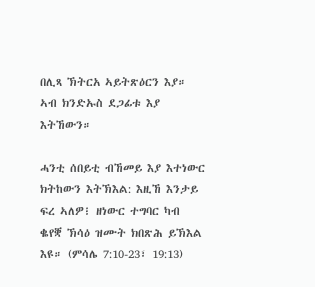በሊጻ ኽትርአ ኣይትጽዕርን እያ። ኣብ ክንድኡስ ደጋፊቱ እያ እትኸውን።

ሓንቲ ሰበይቲ ብኸመይ እያ እተነውር ክትከውን እትኽእል: እዚኸ እንታይ ፍረ ኣለዎ፧ ዘነውር ተግባር ካብ ቈየቛ ኽሳዕ ዝሙት ክበጽሕ ይኽእል እዩ። (ምሳሌ 7:10-23፣ 19:13)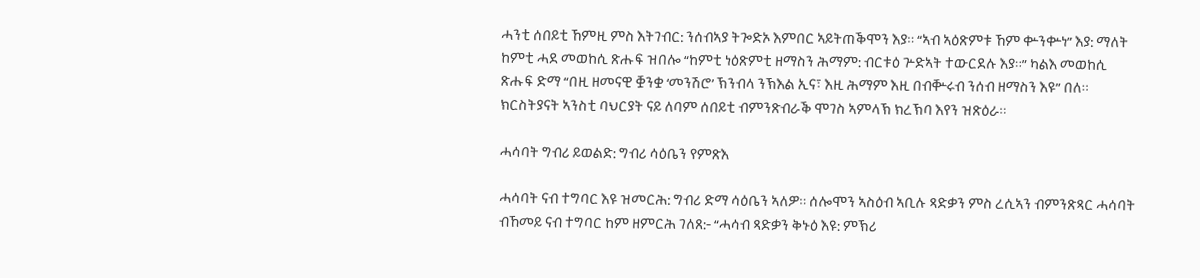ሓንቲ ሰበይቲ ኸምዚ ምስ እትገብር: ንሰብኣያ ትጐድኦ እምበር ኣይትጠቕሞን እያ። “ኣብ ኣዕጽምቱ ኸም ቍንቍነ” እያ: ማለት ከምቲ ሓደ መወከሲ ጽሑፍ ዝበሎ “ከምቲ ነዕጽምቲ ዘማስን ሕማም: ብርቱዕ ጕድኣት ተውርደሉ እያ።” ካልእ መወከሲ ጽሑፍ ድማ “በዚ ዘመናዊ ቛንቋ ‘መንሽሮ’ ኽንብላ ንኽእል ኢና፣ እዚ ሕማም እዚ በብቝሩብ ንሰብ ዘማስን እዩ” በለ። ክርስትያናት ኣንስቲ ባህርያት ናይ ለባም ሰበይቲ ብምንጽብራቕ ሞገስ ኣምላኽ ክረኽባ እየን ዝጽዕራ።

ሓሳባት ግብሪ ይወልድ: ግብሪ ሳዕቤን የምጽእ

ሓሳባት ናብ ተግባር እዩ ዝመርሕ: ግብሪ ድማ ሳዕቤን ኣለዎ። ሰሎሞን ኣስዕብ ኣቢሉ ጻድቃን ምስ ረሲኣን ብምንጽጻር ሓሳባት ብኸመይ ናብ ተግባር ከም ዘምርሕ ገለጸ:- “ሓሳብ ጻድቃን ቅኑዕ እዩ: ምኽሪ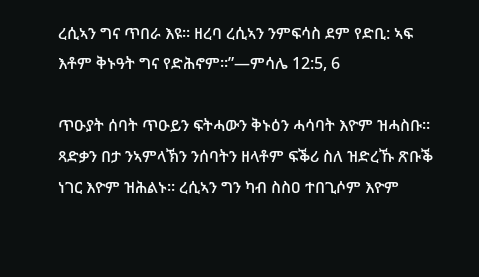ረሲኣን ግና ጥበራ እዩ። ዘረባ ረሲኣን ንምፍሳስ ደም የድቢ: ኣፍ እቶም ቅኑዓት ግና የድሕኖም።”—ምሳሌ 12:5, 6

ጥዑያት ሰባት ጥዑይን ፍትሓውን ቅኑዕን ሓሳባት እዮም ዝሓስቡ። ጻድቃን በታ ንኣምላኽን ንሰባትን ዘላቶም ፍቕሪ ስለ ዝድረኹ ጽቡቕ ነገር እዮም ዝሕልኑ። ረሲኣን ግን ካብ ስስዐ ተበጊሶም እዮም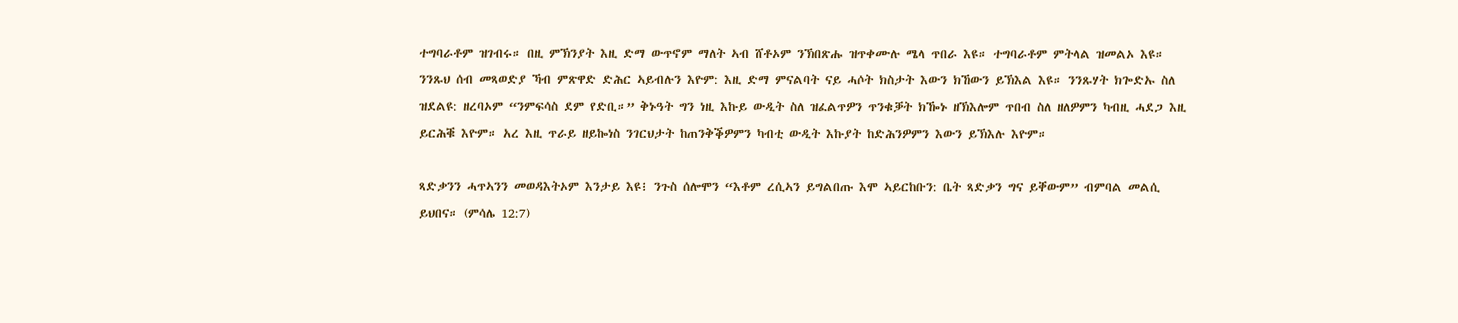ተግባራቶም ዝገብሩ። በዚ ምኽንያት እዚ ድማ ውጥኖም ማለት ኣብ ሸቶኦም ንኽበጽሑ ዝጥቀሙሉ ሜላ ጥበራ እዩ። ተግባራቶም ምትላል ዝመልኦ እዩ። ንንጹህ ሰብ መጻወድያ ኻብ ምጽዋድ ድሕር ኣይብሉን እዮም: እዚ ድማ ምናልባት ናይ ሓሶት ክስታት እውን ክኸውን ይኽእል እዩ። ንንጹሃት ክጐድኡ ስለ ዝደልዩ: ዘረባኦም “ንምፍሳስ ደም የድቢ።” ቅኑዓት ግን ነዚ እኩይ ውዲት ስለ ዝፈልጥዎን ጥንቁቓት ክዀኑ ዘኽእሎም ጥበብ ስለ ዘለዎምን ካብዚ ሓደጋ እዚ ይርሕቑ እዮም። አረ እዚ ጥራይ ዘይኰነስ ንገርህታት ከጠንቅቕዎምን ካብቲ ውዲት እኩያት ከድሕንዎምን እውን ይኽእሉ እዮም።

ጻድቃንን ሓጥኣንን መወዳእትኦም እንታይ እዩ፧ ንጉስ ሰሎሞን “እቶም ረሲኣን ይግልበጡ እሞ ኣይርከቡን: ቤት ጻድቃን ግና ይቐውም” ብምባል መልሲ ይህበና። (ምሳሌ 12:7)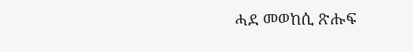ሓደ መወከሲ ጽሑፍ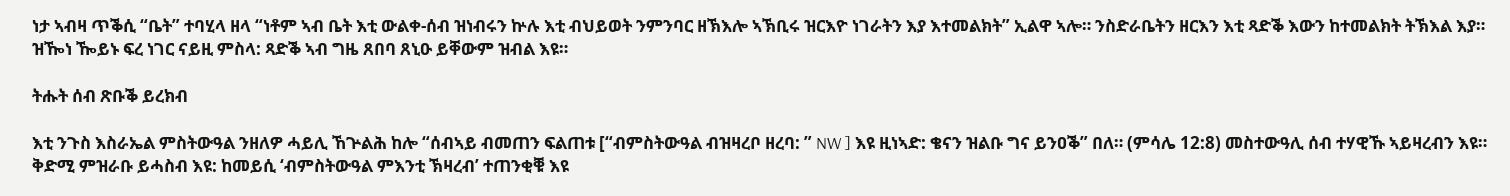ነታ ኣብዛ ጥቕሲ “ቤት” ተባሂላ ዘላ “ነቶም ኣብ ቤት እቲ ውልቀ-ሰብ ዝነብሩን ኵሉ እቲ ብህይወት ንምንባር ዘኽእሎ ኣኽቢሩ ዝርእዮ ነገራትን እያ እተመልክት” ኢልዋ ኣሎ። ንስድራቤትን ዘርእን እቲ ጻድቕ እውን ከተመልክት ትኽእል እያ። ዝዀነ ዀይኑ ፍረ ነገር ናይዚ ምስላ: ጻድቕ ኣብ ግዜ ጸበባ ጸኒዑ ይቐውም ዝብል እዩ።

ትሑት ሰብ ጽቡቕ ይረክብ

እቲ ንጉስ እስራኤል ምስትውዓል ንዘለዎ ሓይሊ ኸጕልሕ ከሎ “ሰብኣይ ብመጠን ፍልጠቱ [“ብምስትውዓል ብዝዛረቦ ዘረባ: ” NW ] እዩ ዚነኣድ: ቄናን ዝልቡ ግና ይንዐቕ” በለ። (ምሳሌ 12:8) መስተውዓሊ ሰብ ተሃዊኹ ኣይዛረብን እዩ። ቅድሚ ምዝራቡ ይሓስብ እዩ: ከመይሲ ‘ብምስትውዓል ምእንቲ ኽዛረብ’ ተጠንቂቑ እዩ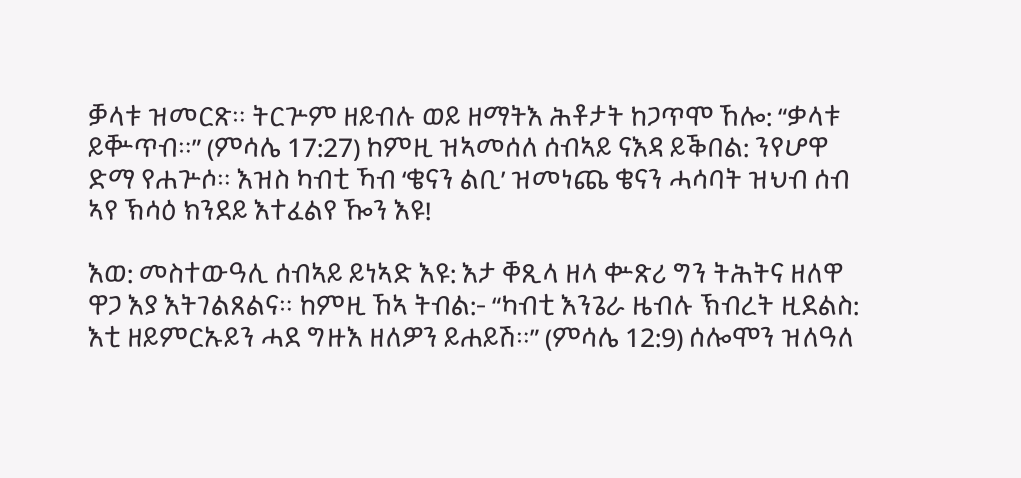ቓላቱ ዝመርጽ። ትርጕም ዘይብሉ ወይ ዘማትእ ሕቶታት ከጋጥሞ ኸሎ: “ቃላቱ ይቝጥብ።” (ምሳሌ 17:27) ከምዚ ዝኣመሰለ ሰብኣይ ናእዳ ይቕበል: ንየሆዋ ድማ የሐጕሶ። እዝስ ካብቲ ኻብ ‘ቄናን ልቢ’ ዝመነጨ ቄናን ሓሳባት ዝህብ ሰብ ኣየ ኽሳዕ ክንደይ እተፈልየ ዀን እዩ!

እወ: መስተውዓሊ ሰብኣይ ይነኣድ እዩ: እታ ቐጺላ ዘላ ቍጽሪ ግን ትሕትና ዘለዋ ዋጋ እያ እትገልጸልና። ከምዚ ኸኣ ትብል:- “ካብቲ እንጌራ ዜብሉ ኽብረት ዚደልስ: እቲ ዘይምርኡይን ሓደ ግዙእ ዘለዎን ይሐይሽ።” (ምሳሌ 12:9) ሰሎሞን ዝለዓለ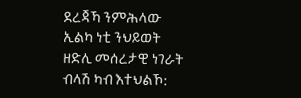ደረጃኻ ንምሕላው ኢልካ ነቲ ንህይወት ዘድሊ መሰረታዊ ነገራት ብላሽ ካብ እተህልኾ: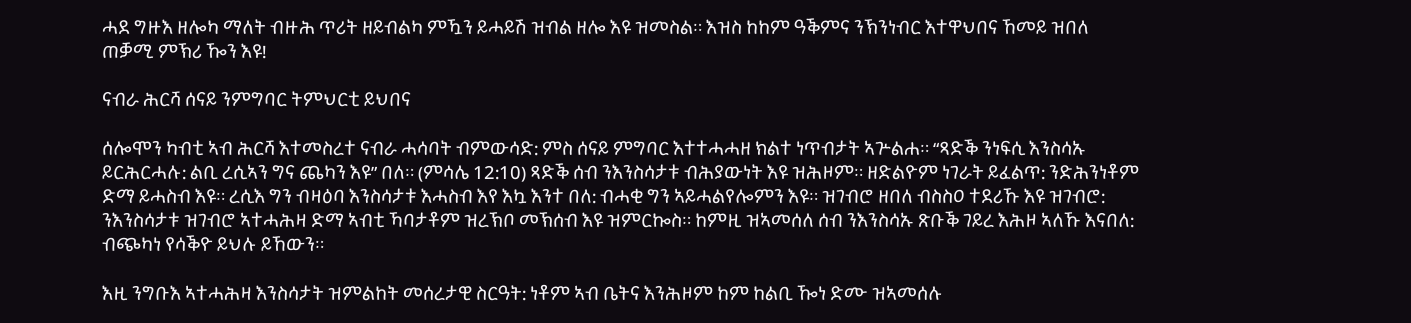ሓደ ግዙእ ዘሎካ ማለት ብዙሕ ጥሪት ዘይብልካ ምዃን ይሓይሽ ዝብል ዘሎ እዩ ዝመስል። እዝስ ከከም ዓቕምና ንኽንነብር እተዋህበና ኸመይ ዝበለ ጠቓሚ ምኽሪ ዀን እዩ!

ናብራ ሕርሻ ሰናይ ንምግባር ትምህርቲ ይህበና

ሰሎሞን ካብቲ ኣብ ሕርሻ እተመስረተ ናብራ ሓሳባት ብምውሳድ: ምስ ሰናይ ምግባር እተተሓሓዘ ክልተ ነጥብታት ኣጕልሐ። “ጻድቕ ንነፍሲ እንስሳኡ ይርሕርሓሉ: ልቢ ረሲኣን ግና ጨካን እዩ” በለ። (ምሳሌ 12:10) ጻድቕ ሰብ ንእንስሳታቱ ብሕያውነት እዩ ዝሕዞም። ዘድልዮም ነገራት ይፈልጥ: ንድሕንነቶም ድማ ይሓስብ እዩ። ረሲእ ግን ብዛዕባ እንስሳታቱ እሓስብ እየ እኳ እንተ በለ: ብሓቂ ግን ኣይሓልየሎምን እዩ። ዝገብሮ ዘበለ ብስስዐ ተደሪኹ እዩ ዝገብሮ: ንእንስሳታቱ ዝገብሮ ኣተሓሕዛ ድማ ኣብቲ ኻባታቶም ዝረኽቦ መኽሰብ እዩ ዝምርኰስ። ከምዚ ዝኣመሰለ ሰብ ንእንስሳኡ ጽቡቕ ገይረ እሕዞ ኣለኹ እናበለ: ብጭካነ የሳቕዮ ይህሉ ይኸውን።

እዚ ንግቡእ ኣተሓሕዛ እንስሳታት ዝምልከት መሰረታዊ ስርዓት: ነቶም ኣብ ቤትና እንሕዞም ከም ከልቢ ዀነ ድሙ ዝኣመሰሉ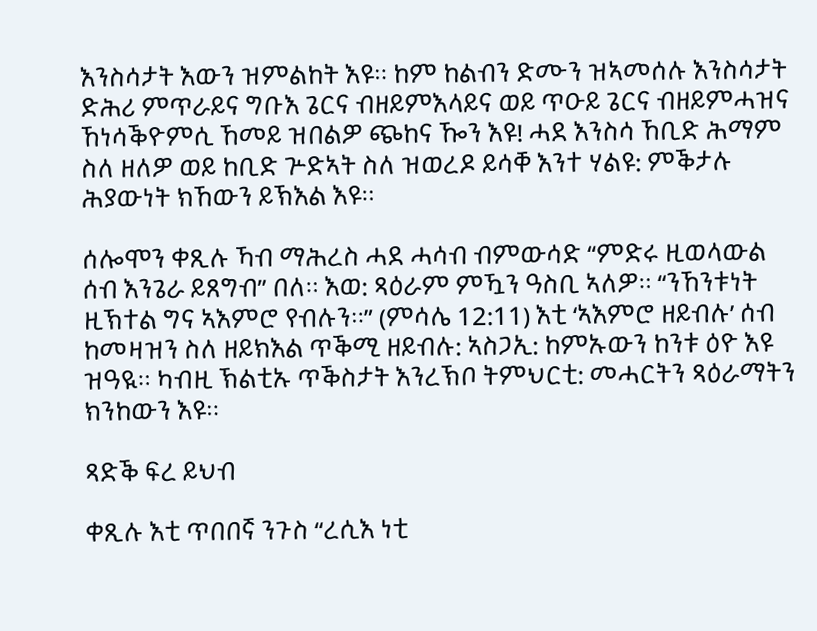እንስሳታት እውን ዝምልከት እዩ። ከም ከልብን ድሙን ዝኣመሰሉ እንስሳታት ድሕሪ ምጥራይና ግቡእ ጌርና ብዘይምእላይና ወይ ጥዑይ ጌርና ብዘይምሓዝና ኸነሳቕዮምሲ ኸመይ ዝበልዎ ጭከና ዀን እዩ! ሓደ እንስሳ ኸቢድ ሕማም ስለ ዘለዎ ወይ ከቢድ ጕድኣት ስለ ዝወረዶ ይሳቐ እንተ ሃልዩ: ምቕታሉ ሕያውነት ክኸውን ይኽእል እዩ።

ሰሎሞን ቀጺሉ ኻብ ማሕረስ ሓደ ሓሳብ ብምውሳድ “ምድሩ ዚወላውል ሰብ እንጌራ ይጸግብ” በለ። እወ: ጻዕራም ምዃን ዓስቢ ኣለዎ። “ንኸንቱነት ዚኽተል ግና ኣእምሮ የብሉን።” (ምሳሌ 12:11) እቲ ‘ኣእምሮ ዘይብሉ’ ሰብ ከመዛዝን ስለ ዘይክእል ጥቕሚ ዘይብሉ: ኣስጋኢ: ከምኡውን ከንቱ ዕዮ እዩ ዝዓዪ። ካብዚ ኽልቲኡ ጥቕስታት እንረኽቦ ትምህርቲ: መሓርትን ጻዕራማትን ክንከውን እዩ።

ጻድቕ ፍረ ይህብ

ቀጺሉ እቲ ጥበበኛ ንጉስ “ረሲእ ነቲ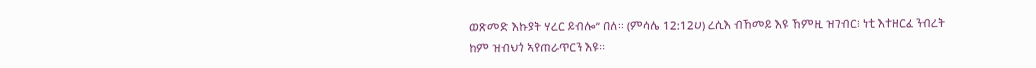ወጽመድ እኩያት ሃረር ይብሎ” በለ። (ምሳሌ 12:12ሀ) ረሲእ ብኸመይ እዩ ኸምዚ ዝገብር፧ ነቲ እተዘርፈ ንብረት ከም ዝብህጎ ኣየጠራጥርን እዩ።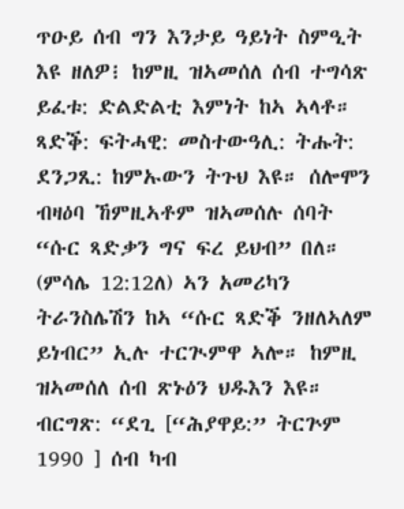ጥዑይ ሰብ ግን እንታይ ዓይነት ስምዒት እዩ ዘለዎ፧ ከምዚ ዝኣመሰለ ሰብ ተግሳጽ ይፈቱ: ድልድልቲ እምነት ከኣ ኣላቶ። ጻድቕ: ፍትሓዊ: መስተውዓሊ: ትሑት: ደንጋጺ: ከምኡውን ትጉህ እዩ። ሰሎሞን ብዛዕባ ኸምዚኣቶም ዝኣመሰሉ ሰባት “ሱር ጻድቃን ግና ፍረ ይህብ” በለ። (ምሳሌ 12:12ለ) ኣን አመሪካን ትራንስሌሽን ከኣ “ሱር ጻድቕ ንዘለኣለም ይነብር” ኢሉ ተርጒምዋ ኣሎ። ከምዚ ዝኣመሰለ ሰብ ጽኑዕን ህዱእን እዩ። ብርግጽ: “ደጊ [“ሕያዋይ:” ትርጕም 1990 ] ሰብ ካብ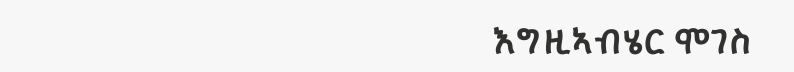እግዚኣብሄር ሞገስ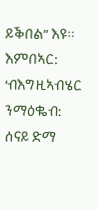ይቕበል” እዩ። እምበኣር: ‘ብእግዚኣብሄር ንማዕቈብ: ሰናይ ድማ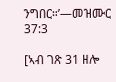ንግበር።’—መዝሙር 37:3

[ኣብ ገጽ 31 ዘሎ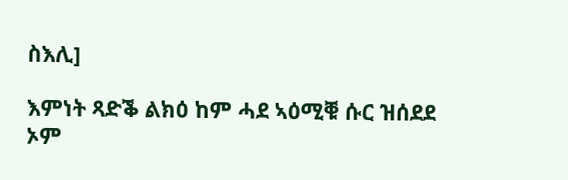ስእሊ]

እምነት ጻድቕ ልክዕ ከም ሓደ ኣዕሚቑ ሱር ዝሰደደ ኦም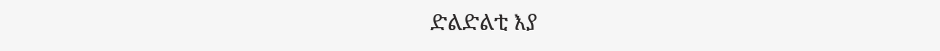ድልድልቲ እያ